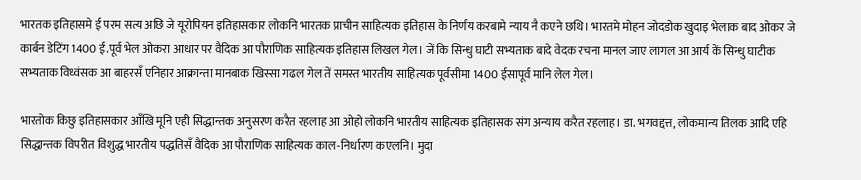भारतक इतिहासमे ई परम सत्य अछि जे यूरोपियन इतिहासकार लोकनि भारतक प्राचीन साहित्यक इतिहास के निर्णय करबामे न्याय नै कएने छथि। भारतमे मोहन जोदडोक खुदाइ भेलाक बाद ओकर जे कार्बन डेटिंग 1400 ई.पूर्व भेल ओकरा आधार पर वैदिक आ पौराणिक साहित्यक इतिहास लिखल गेल। जें कि सिन्धु घाटी सभ्यताक बादे वेदक रचना मानल जाए लागल आ आर्य कें सिन्धु घाटीक सभ्यताक विध्वंसक आ बाहरसँ एनिहार आक्रान्ता मानबाक खिस्सा गढल गेल तें समस्त भारतीय साहित्यक पूर्वसीमा 1400 ईसापूर्व मानि लेल गेल।

भारतोक किछु इतिहासकार आँखि मूनि एही सिद्धान्तक अनुसरण करैत रहलाह आ ओहो लोकनि भारतीय साहित्यक इतिहासक संग अन्याय करैत रहलाह। डा. भगवद्दत्त, लोकमान्य तिलक आदि एहि सिद्धान्तक विपरीत विशुद्ध भारतीय पद्धतिसँ वैदिक आ पौराणिक साहित्यक काल-निर्धारण कएलनि। मुदा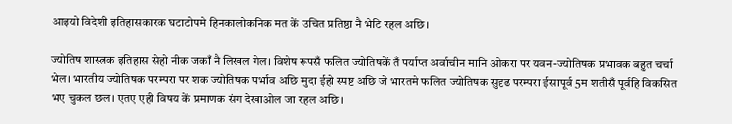आइयो विदेशी इतिहासकारक घटाटोपमे हिनकालोकनिक मत कें उचित प्रतिष्ठा नै भेटि रहल अछि।

ज्योतिष शास्त्रक इतिहास सेहो नीक जकाँ नै लिखल गेल। विशेष रूपसँ फलित ज्योतिषकें तँ पर्याप्त अर्वाचीन मानि ओकरा पर यवन-ज्योतिषक प्रभावक बहुत चर्चा भेल। भारतीय ज्योतिषक परम्परा पर शक ज्योतिषक पर्भाव अछि मुदा ईहो स्पष्ट अछि जे भारतमे फलित ज्योतिषक सुदृढ परम्परा ईसापूर्व 5म शतीसँ पूर्वहि विकसित भए चुकल छल। एतए एही विषय कें प्रमाणक संग देखाओल जा रहल अछि।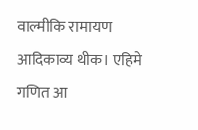वाल्मीकि रामायण आदिकाव्य थीक। एहिमे गणित आ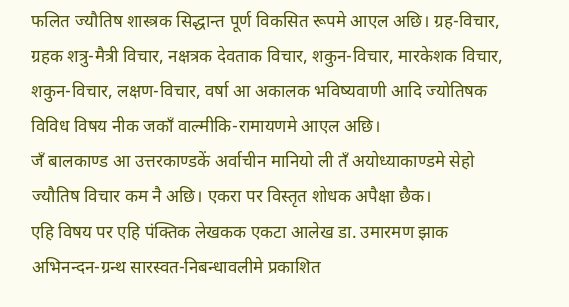फलित ज्यौतिष शास्त्रक सिद्धान्त पूर्ण विकसित रूपमे आएल अछि। ग्रह-विचार, ग्रहक शत्रु-मैत्री विचार, नक्षत्रक देवताक विचार, शकुन-विचार, मारकेशक विचार, शकुन-विचार, लक्षण-विचार, वर्षा आ अकालक भविष्यवाणी आदि ज्योतिषक विविध विषय नीक जकाँ वाल्मीकि-रामायणमे आएल अछि।
जँ बालकाण्ड आ उत्तरकाण्डकें अर्वाचीन मानियो ली तँ अयोध्याकाण्डमे सेहो ज्यौतिष विचार कम नै अछि। एकरा पर विस्तृत शोधक अपैक्षा छैक।
एहि विषय पर एहि पंक्तिक लेखकक एकटा आलेख डा. उमारमण झाक अभिनन्दन-ग्रन्थ सारस्वत-निबन्धावलीमे प्रकाशित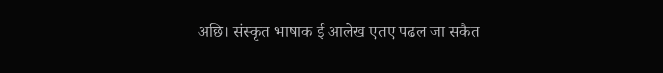अछि। संस्कृत भाषाक ई आलेख एतए पढल जा सकैत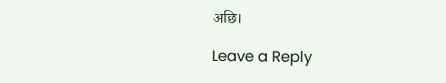अछि।

Leave a Reply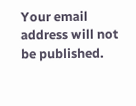Your email address will not be published.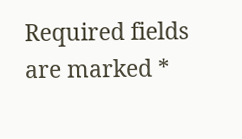Required fields are marked *